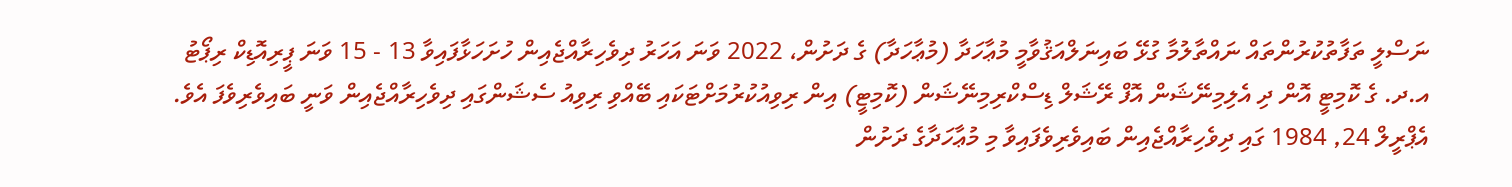ނަސްލީ ތަފާތުކުރުންތައް ނައްތާލުމާ ގުޅޭ ބައިނަލްއަޤުވާމީ މުޢާހަދާ (މުޢާހަދާ) ގެ ދަށުން، 2022 ވަނަ އަހަރު ދިވެހިރާއްޖެއިން ހުށަހަޅާފައިވާ 13 - 15 ވަނަ ޕީރިއޮޑިކް ރިޕޯޓު އ.ދ. ގެ ކޮމިޓީ އޮން ދި އެލިމިނޭޝަން އޮފް ރޭޝަލް ޑިސްކްރިމިނޭޝަން (ކޮމިޓީ) އިން ރިވިއުކުރުމަށްޓަކައި ބޭއްވި ރިވިއު ސެޝަންގައި ދިވެހިރާއްޖެއިން ވަނީ ބައިވެރިވެފަ އެވެ.
އެޕްރީލް 24, 1984 ގައި ދިވެހިރާއްޖެއިން ބައިވެރިވެފައިވާ މި މުޢާހަދާގެ ދަށުން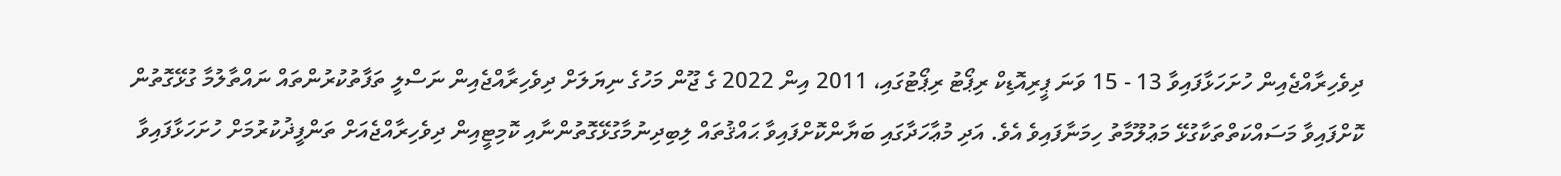ދިވެހިރާއްޖެއިން ހުށަހަޅާފައިވާ 13 - 15 ވަނަ ޕީރިއޮޑިކް ރިޕޯޓު ރިޕޯޓުގައި، 2011 އިން 2022 ގެ ޖޫން މަހުގެ ނިޔަލަށް ދިވެހިރާއްޖެއިން ނަސްލީ ތަފާތުކުރުންތައް ނައްތާލުމާ ގުޅޭގޮތުން ކޮށްފައިވާ މަސައްކަތްތަކާގުޅޭ މަޢުލޫމާތު ހިމަނާފައިވެ އެވެ. އަދި މުޢާހަދާގައި ބަޔާންކޮށްފައިވާ ޙައްޤުތައް ލިބިދިނުމާގުޅޭގޮތުންނާއި ކޮމިޓީއިން ދިވެހިރާއްޖެއަށް ތަންފީޛުކުރުމަށް ހުށަހަޅާފައިވާ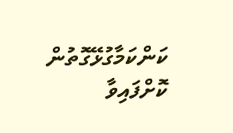ކަންކަމާގުޅޭގޮތުން ކޮށްފައިވާ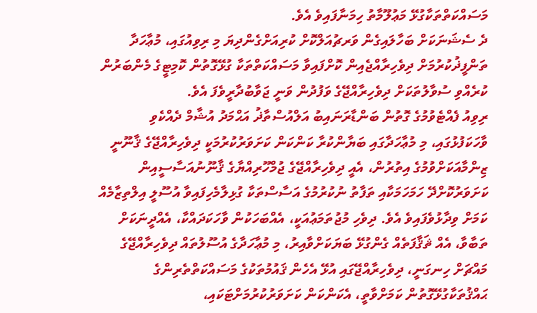މަސައްކަތްތަކާގުޅޭ މަޢުލޫމާތު ހިމަނާފައިވެ އެވެ.
ދެ ސެޝަނަކަށް ބަހާލައިގެން ވަރޗުއަލްކޮށް ކުރިއަށްގެންދިޔަ މި ރިވިއުގައި، މުޢާހަދާ ތަންފީޛުކުރުމަށް ދިވެހިރާއްޖެއިން ކޮށްފައިވާ މަސައްކަތްތަކާ ގުޅޭގޮތުން ކޮމިޓީގެ މެންބަރުން ކުރެއްވި ސުވާލުތަކަށް ދިވެހިރާއްޖޭގެ ވަފުދުން ވަނީ ޖަވާބުދާރީވެފަ އެވެ.
ރިވިއު ފެއްޓެވުމުގެ ގޮތުން ބަންޑާރަނައިބު އަލްއުސްތާޛު އަޙްމަދު އުޝާމް ދެއްކެވި ވާހަކަފުޅުގައި، މި މުޢާހަދާގައި ބަޔާންކުރާ ކަންކަން ކަށަވަރުކުރުމަކީ ދިވެހިރާއްޖޭގެ ޤާނޫނީ ޒިންމާއަކަށްވުމުގެ އިތުރުން، އެއީ ދިވެހިރާއްޖޭގެ ޖުމްހޫރިއްޔާގެ ޤާނޫނުއަސާސީއިން ކަށަވަރުކޮށްދޭ ހަމަހަމަކާއި ތަފާތު ނުކުރުމުގެ އަސާސްތަކާ ގުޅިލާމެހިފައިވާ އުސޫލީ އިލްތިޒާމެއް ކަމަށް ވިދާޅުވެފައިވެ އެވެ. ދިވެހި މުޖުތަމަޢުއަކީ، އެއްބަހަކުން ވާހަކަދައްކާ، އެއްދީނަކަށް ތަބާވާ، އެއް ޘަޤާފަތެއް ގެންގުޅޭ ބަޔަކަށްވާއިރު، މި މުޢާހަދާގެ އުސޫލުތައް ދިވެހިރާއްޖޭގެ މައްޗަށް ހިނގަނީ، ދިވެހިރާއްޖޭގައި އުޅޭ އެހެން ޤައުމުތަކުގެ މަސައްކަތްތެރިންގެ ޙައްޤުތަކާގުޅޭގޮތުން ކަމަށްވާތީ، އެކަންކަން ކަށަވަރުކުރުމަށްޓަކައި،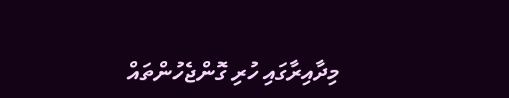މިދާއިރާގައި ހުރި ގޮންޖެހުންތައް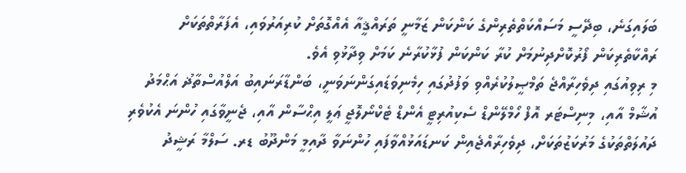ބަލައިގަނެ، ބިދޭސީ މަސައްކަތްތެރިންގެ ކަންކަން ޒަމާނީ ތަރައްޤީއާ އެއްގޮތަށް ކުރިއަރުވައި، އެފަރާތްތަކަށް ރައްކާތެރިކަން ފޯރުކޮށްދިނުމަށް ކުރާ ކަންކަން ފުޅާކުރާނެ ކަމަށް ވިދާޅުވި އެވެ.
މި ރިވިއުގައި ދިވެހިރާއްޖެ ތަމްޞީލުކުރެއްވި ވަފުދުގައި ހިމެނިވަޑައިގަންނަވަނީ، ބަންޑާރަނައިބު އަލްއުސްތާޛު އަޙްމަދު އުޝާމް އާއި، މިނިސްޓަރ އޮފް ހޯމްލޭންޑް ސެކިއުރިޓީ އެންޑް ޓެކްނޯލޮޖީ ޢަލީ އިޙްސާން އާއި، ޖެނީވާގައި ހުންނަ އެކުވެރި ދައުލަތްތަކުގެ މަރުކަޒުތަކަށް، ދިވެހިރާއްޖެއިން ކަނޑައަޅުއްވާފައި ހުންނަވާ ދާއިމީ މަންދޫބު ޑރ. ސަލްމާ ރަޝީދު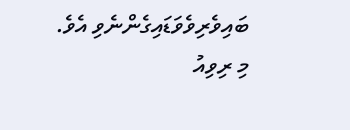ބައިވެރިވެވަޑައިގެންނެވި އެވެ.
މި ރިވިއު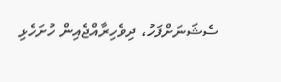ސެޝަނަށްފަހު، ދިވެހިރާއްޖެއިން ހުށަހެޅި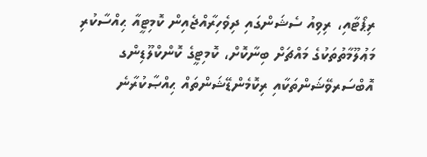ރިޕޯޓާއި، ރިވިއު ސެޝަންގައި ދިވެހިރާއްޖެއިން ކޮމިޓީއާ ޙިއްސާކުރި މަޢުލޫމާތުތަކުގެ މައްޗަށް ބިނާކޮށް، ކޮމިޓީގެ ކޮންކްލޫޑިންގ އޮބްސަރވޭޝަންތަކާއި ރިކޮމެންޑޭޝަންތައް ޙިއްޞާކުރާނެ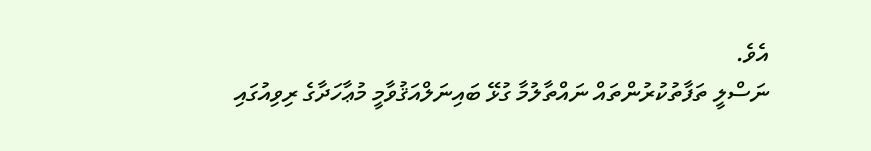އެވެ.
ނަސްލީ ތަފާތުކުރުންތައް ނައްތާލުމާ ގުޅޭ ބައިނަލްއަޤުވާމީ މުޢާހަދާގެ ރިވިއުގައި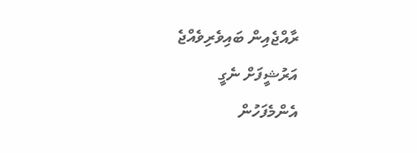ރާއްޖެއިން ބައިވެރިވެއްޖެ
އަރުޝީފަށް ނެގީ
އެންމެފަހުން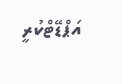އަޕްޑޭޓްކުރީ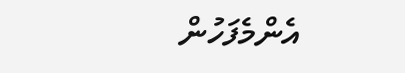އެންމެފަހުން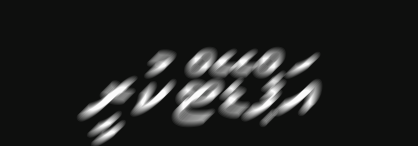އަޕްޑޭޓްކުރީ